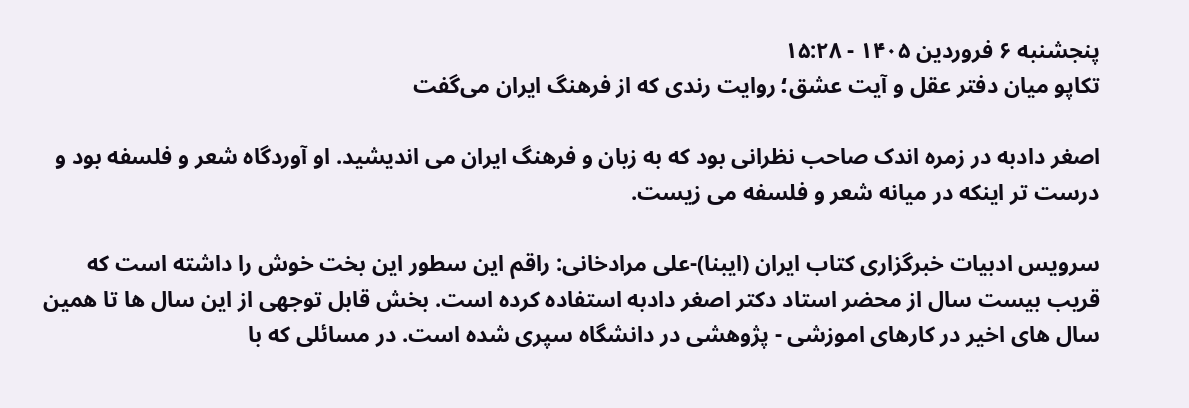پنجشنبه ۶ فروردین ۱۴۰۵ - ۱۵:۲۸
تکاپو میان دفتر عقل و آیت عشق؛ روایت رندی که از فرهنگ ایران می‌گفت

اصغر دادبه در زمره اندک صاحب نظرانی بود که به زبان و فرهنگ ایران می اندیشید. او آوردگاه شعر و فلسفه بود و درست تر اینکه در میانه شعر و فلسفه می زیست.

سرویس ادبیات خبرگزاری کتاب ایران (ایبنا)-علی مرادخانی: راقم این سطور این بخت خوش را داشته است که قریب بیست سال از محضر استاد دکتر اصغر دادبه استفاده کرده است. بخش قابل توجهی از این سال ها تا همین سال های اخیر در کارهای اموزشی - پژوهشی در دانشگاه سپری شده است. در مسائلی که با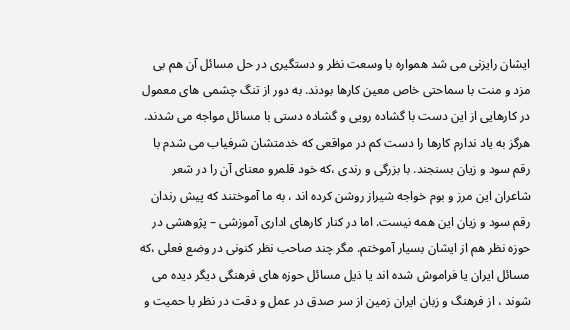ایشان رایزنی می شد همواره با وسعت نظر و دستگیری در حل مسائل آن هم بی مزد و منت با سماحتی خاص معین کارها بودند. به دور از تنگ چشمی های معمول در کارهایی از این دست با گشاده رویی و گشاده دستی با مسائل مواجه می شدند. هرگز به یاد ندارم کارها را دست کم در مواقعی که خدمتشان شرفیاب می شدم با رقم سود و زیان بسنجند. با بزرگی و رندی ،که خود قلمرو معنای آن را در شعر شاعران این مرز و بوم خواجه شیراز روشن کرده اند ، به ما آموختند که پیش رندان رقم سود و زیان این همه نیست. اما در کنار کارهای اداری آموزشی – پژوهشی در حوزه نظر هم از ایشان بسیار آموختم. مگر چند صاحب نظر کنونی در وضع فعلی ،که مسائل ایران یا فراموش شده اند یا ذیل مسائل حوزه های فرهنگی دیگر دیده می شوند ، از فرهنگ و زبان ایران زمین از سر صدق در عمل و دقت در نظر با حمیت و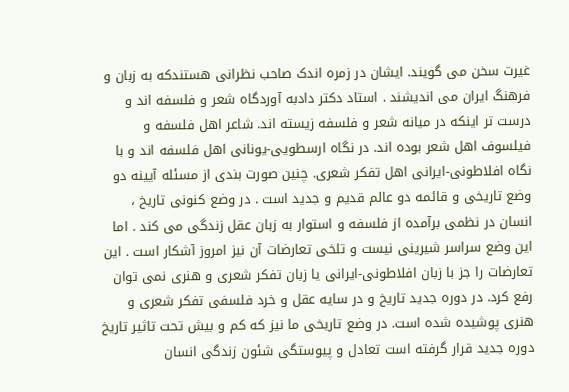غیرت سخن می گویند. ایشان در زمره اندک صاحب نظرانی هستندکه به زبان و فرهنگ ایران می اندیشند . استاد دکتر دادبه آوردگاه شعر و فلسفه اند و درست تر اینکه در میانه شعر و فلسفه زیسته اند. شاعر اهل فلسفه و فیلسوف اهل شعر بوده اند. در نگاه ارسطویی-یونانی اهل فلسفه اند و با نگاه افلاطونی-ایرانی اهل تفکر شعری. چنین صورت بندی از مسئله آیینه دو وضع تاریخی و قائمه دو عالم قدیم و جدید است . در وضع کنونی تاریخ ، انسان در نظمی برآمده از فلسفه و استوار به زبان عقل زندگی می کند . اما این وضع سراسر شیرینی نیست و تلخی تعارضات آن نیز امروز آشکار است . این تعارضات را جز با زبان افلاطونی-ایرانی یا زبان تفکر شعری و هنری نمی توان رفع کرد. در دوره جدید تاریخ و در سایه عقل و خرد فلسفی تفکر شعری و هنری پوشیده شده است. در وضع تاریخی ما نیز که کم و بیش تحت تاثیر تاریخ دوره جدید قرار گرفته است تعادل و پیوستگی شئون زندگی انسان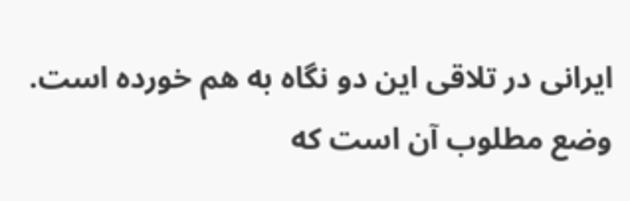ایرانی در تلاقی این دو نگاه به هم خورده است. وضع مطلوب آن است که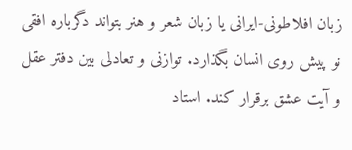زبان افلاطونی-ایرانی یا زبان شعر و هنر بتواند دگرباره افقی نو پیش روی انسان بگذارد. توازنی و تعادلی بین دفتر عقل و آیت عشق برقرار کند. استاد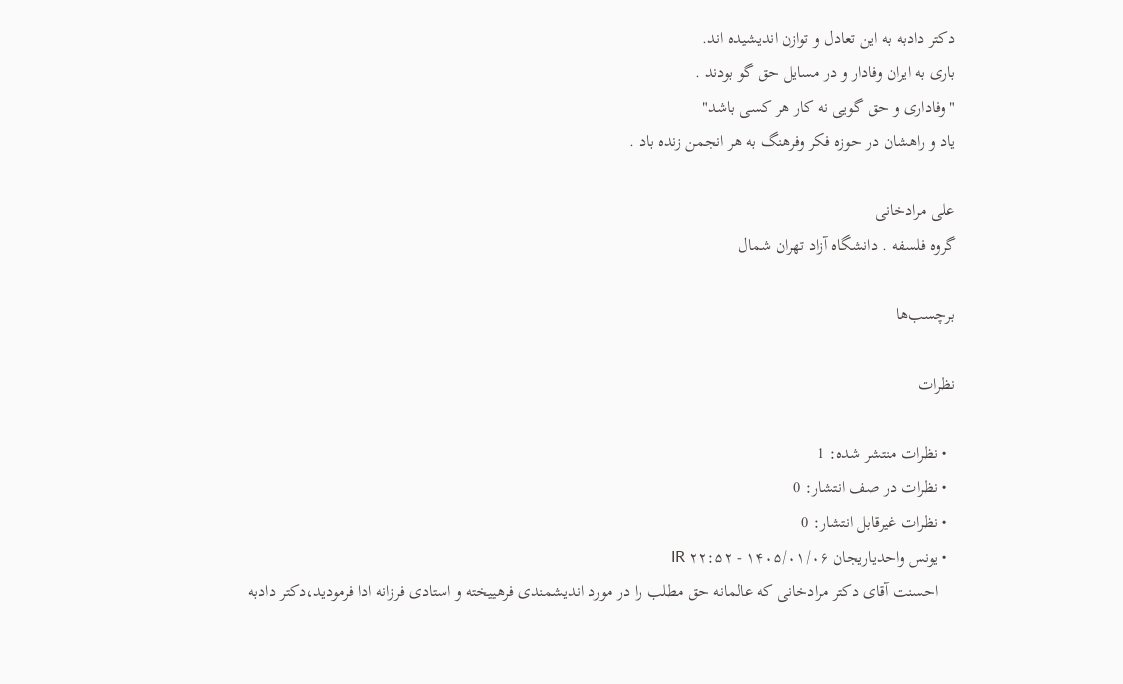دکتر دادبه به این تعادل و توازن اندیشیده اند.
باری به ایران وفادار و در مسایل حق گو بودند .
"وفاداری و حق گویی نه کار هر کسی باشد"
یاد و راهشان در حوزه فکر وفرهنگ به هر انجمن زنده باد .

علی مرادخانی
گروه فلسفه . دانشگاه آزاد تهران شمال

برچسب‌ها

نظرات

  • نظرات منتشر شده: 1
  • نظرات در صف انتشار: 0
  • نظرات غیرقابل انتشار: 0
  • یونس واحدیاریجان IR ۲۲:۵۲ - ۱۴۰۵/۰۱/۰۶
    احسنت آقای دکتر مرادخانی که عالمانه حق مطلب را در مورد اندیشمندی فرهییخته و استادی فرزانه ادا فرمودید،دکتر دادبه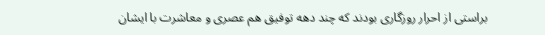براستی از احرار روزگاری بودند که چند دهه توفیق هم عصری و معاشرت با ایشان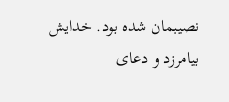نصیبمان شده بود. خدایش بیامرزد و دعای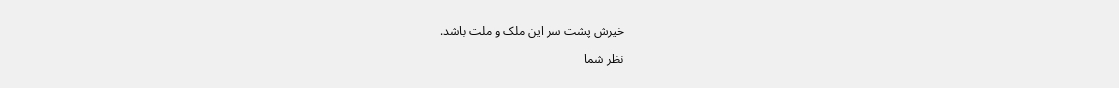خیرش پشت سر این ملک و ملت باشد.

نظر شما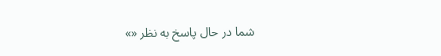شما در حال پاسخ به نظر «»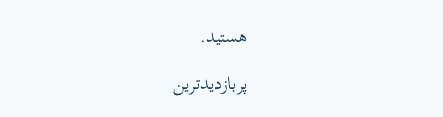هستید.

پربازدیدترین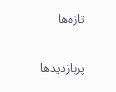تازه‌ها

پربازدیدها